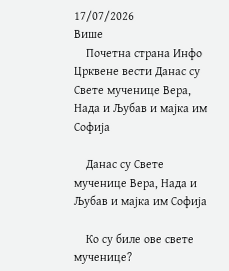17/07/2026
Више
    Почетна страна Инфо Црквене вести Данас су Свете мученице Вера, Нада и Љубав и мајка им Софија

    Данас су Свете мученице Вера, Нада и Љубав и мајка им Софија

    Ко су биле ове свете мученице?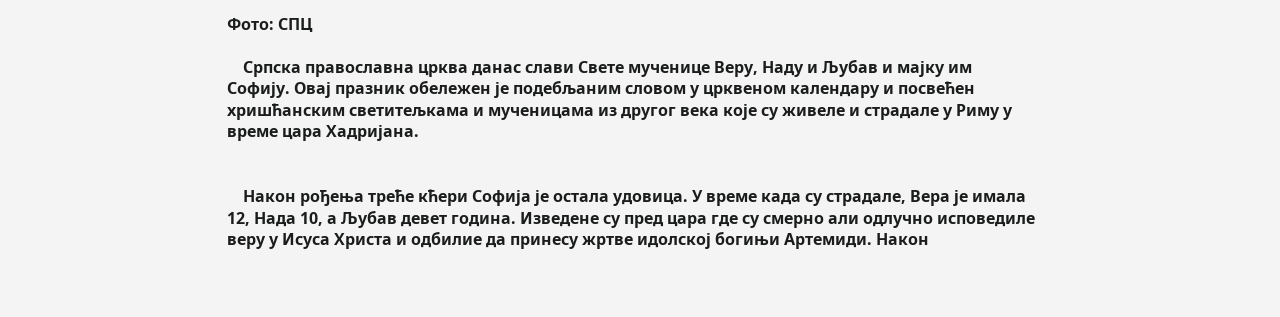Фото: СПЦ

    Српска православна црква данас слави Свете мученице Веру, Наду и Љубав и мајку им Софију. Овај празник обележен је подебљаним словом у црквеном календару и посвећен хришћанским светитељкама и мученицама из другог века које су живеле и страдале у Риму у време цара Хадријана.


    Након рођења треће кћери Софија је остала удовица. У време када су страдале, Вера је имала 12, Нада 10, а Љубав девет година. Изведене су пред цара где су смерно али одлучно исповедиле веру у Исуса Христа и одбилие да принесу жртве идолској богињи Артемиди. Након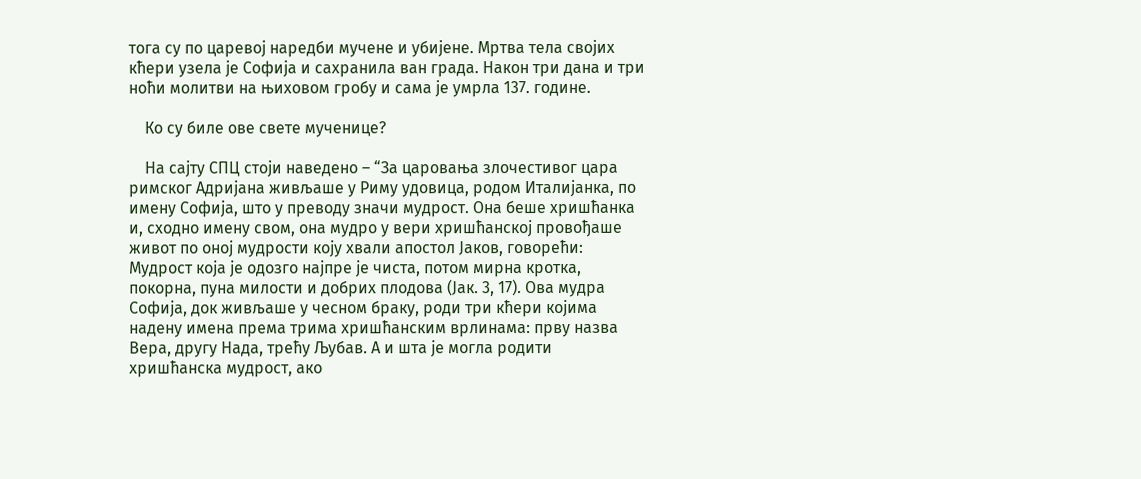тога су по царевој наредби мучене и убијене. Мртва тела својих кћери узела је Софија и сахранила ван града. Након три дана и три ноћи молитви на њиховом гробу и сама је умрла 137. године.

    Ко су биле ове свете мученице?

    На сајту СПЦ стоји наведено – “За царовања злочестивог цара римског Адријана живљаше у Риму удовица, родом Италијанка, по имену Софија, што у преводу значи мудрост. Она беше хришћанка и, сходно имену свом, она мудро у вери хришћанској провођаше живот по оној мудрости коју хвали апостол Јаков, говорећи: Мудрост која је одозго најпре је чиста, потом мирна кротка, покорна, пуна милости и добрих плодова (Јак. 3, 17). Ова мудра Софија, док живљаше у чесном браку, роди три кћери којима надену имена према трима хришћанским врлинама: прву назва Вера, другу Нада, трећу Љубав. А и шта је могла родити хришћанска мудрост, ако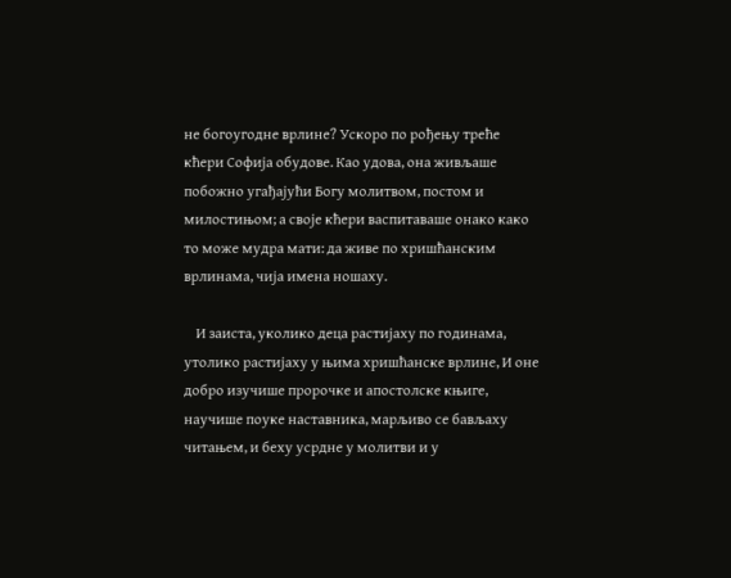не богоугодне врлине? Ускоро по рођењу треће кћери Софија обудове. Као удова, она живљаше побожно угађајући Богу молитвом, постом и милостињом; а своје кћери васпитаваше онако како то може мудра мати: да живе по хришћанским врлинама, чија имена ношаху.

    И заиста, уколико деца растијаху по годинама, утолико растијаху у њима хришћанске врлине, И оне добро изучише пророчке и апостолске књиге, научише поуке наставника, марљиво се бављаху читањем, и беху усрдне у молитви и у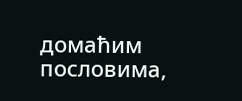домаћим пословима,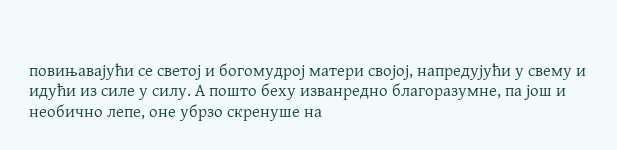повињавајући се светој и богомудрој матери својој, напредујући у свему и идући из силе у силу. А пошто беху изванредно благоразумне, па још и необично лепе, оне убрзо скренуше на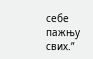себе пажњу свих.”